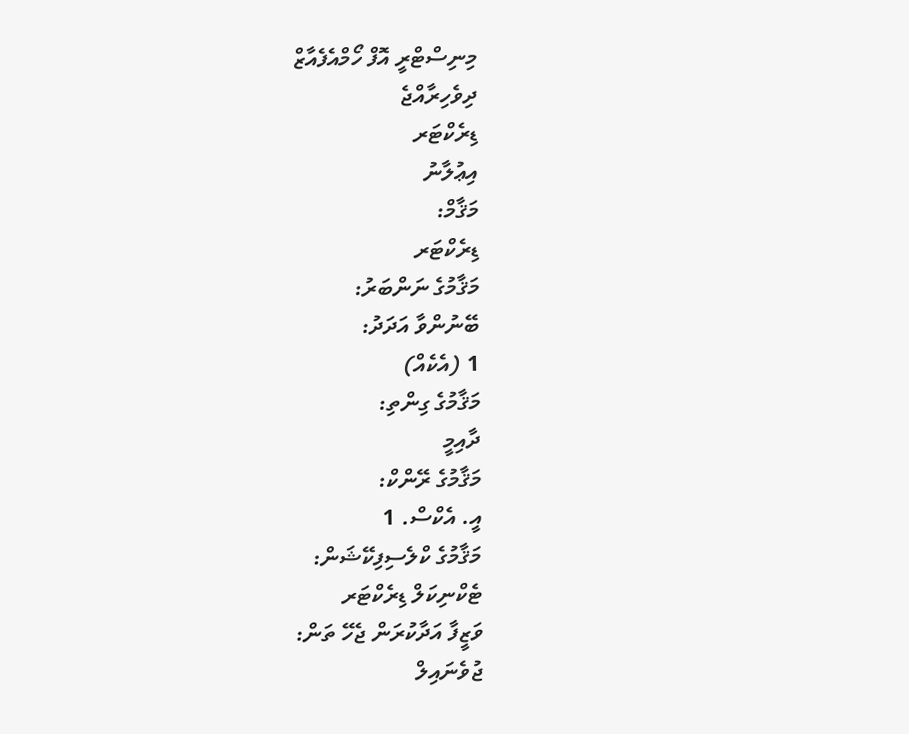މިނިސްޓްރީ އޮފް ހޯމްއެފެއާޒް
ދިވެހިރާއްޖެ
ޑިރެކްޓަރ
އިޢުލާނު
މަޤާމް:
ޑިރެކްޓަރ
މަޤާމުގެ ނަންބަރު:
ބޭނުންވާ އަދަދު:
1 (އެކެއް)
މަޤާމުގެ ގިންތި:
ދާއިމީ
މަޤާމުގެ ރޭންކް:
އީ. އެކްސް. 1
މަޤާމުގެ ކްލެސިފިކޭޝަން:
ޓެކްނިކަލް ޑިރެކްޓަރ
ވަޒީފާ އަދާކުރަން ޖެހޭ ތަން:
ޖުވެނައިލް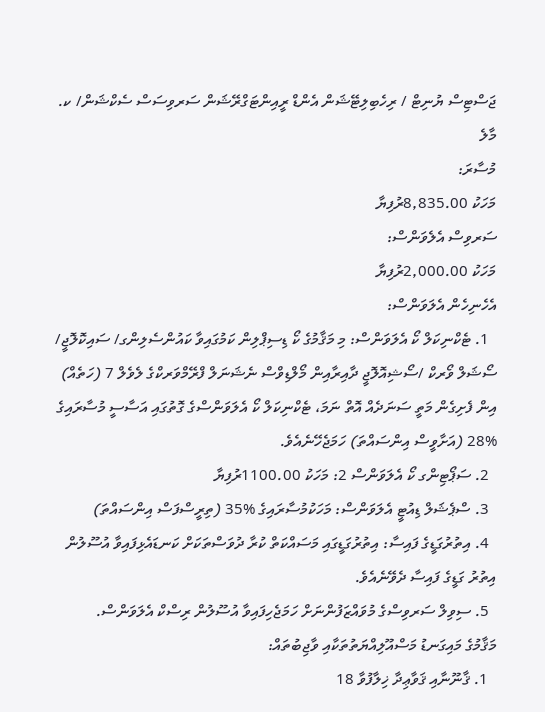ޖަސްޓިސް ޔުނިޓް / ރިހެބިލިޓޭޝަން އެންޑް ރީއިންޓަގްރޭޝަން ސަރވިސަސް ސެކްޝަން/ ކ. މާލެ
މުސާރަ:
މަހަކު 8,835.00ރުފިޔާ
ސަރވިސް އެލެވަންސް:
މަހަކު 2,000.00ރުފިޔާ
އެހެނިހެން އެލަވަންސް:
  1. ޓެކްނިކަލް ކޯ އެލަވަންސް: މި މަޤާމުގެ ކޯ ޑިސިޕްލިން ކަމުގައިވާ ކައުންސެލިންގ/ ސައިކޮލޮޖީ/ ސޯޝަލް ވޯރކް /ސޯޝިއޮލޮޖީ ދާއިރާއިން މޯލްޑިވްސް ނެޝަނަލް ފްރޭމްވަރކްގެ ލެވެލް 7 (ހަތެއް) އިން ފެށިގެން މަތީ ސަނަދެއް އޮތް ނަމަ، ޓެކްނިކަލް ކޯ އެލަވަންސްގެ ގޮތުގައި އަސާސީ މުސާރައިގެ %28 (އަށާވީސް އިންސައްތަ) ހަމަޖެހޭނެއެވެ.
  2. ސަޕޯޓިންގ ކޯ އެލަވަންސް 2: މަހަކު 1100.00ރުފިޔާ
  3. ސްޕެޝަލް ޑިއުޓީ އެލަވަންސް: މަހަކުމުސާރައިގެ %35 (ތިރީސްފަސް އިންސައްތަ)
  4. އިތުރުގަޑީގެ ފައިސާ: އިތުރުގަޑީގައި މަސައްކަތް ކުރާ ދުވަސްތަކަށް ކަނޑައެޅިފައިވާ އުސޫލުން އިތުރު ގަޑީގެ ފައިސާ ދެވޭނެއެވެ.
  5. ސިވިލް ސަރވިސްގެ މުވައްޒަފުންނަށް ހަމަޖެހިފައިވާ އުސޫލުން ރިސްކް އެލަވަންސް.
މަޤާމުގެ މައިގަނޑު މަސްއޫލިއްޔަތުތަކާއި ވާޖިބުތައް:
  1. ޤާނޫނާއި ޤަވާޢިދާ ޚިލާފުވާ 18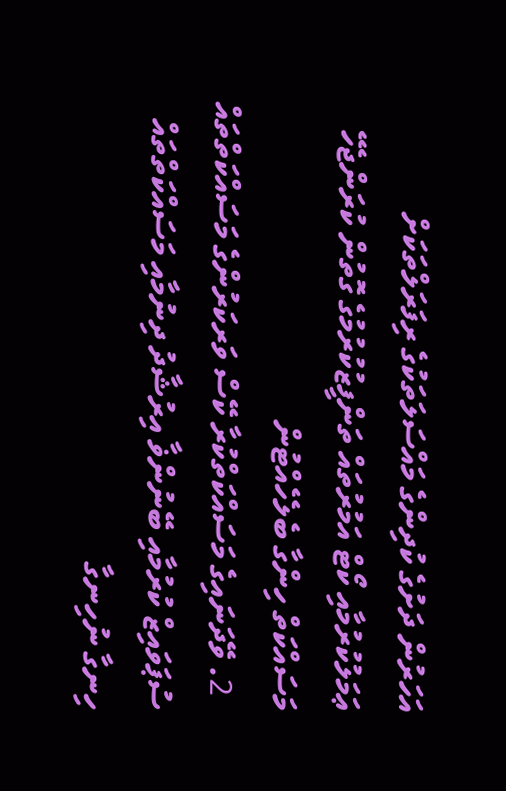އަހަރުން ދަށުގެ ކުދިންގެ މައްސަލަތަކުގެ ރިފަރަލްތަކަށް ޢަމަލުކުރުމާއި ކޯޓް އަމުރުތައް ތަންފީޒުކުރުމުގެ ގޮތުން ކުރަންޖެހޭ މަސައްކަތް ހިންގާ ބެލެހެއްޓުން
  2. ވޭދަނައިގެ މަސައްކަތްކުރާ ކޭސް ވަރކަރުންގެ މަސައްކަތްތައް ސުޕަވައިޒް ކުރުމާއި ބޭނުންޥާ އިރުޝާދު ދިނުމާއި މަސައްކަތްތައް ހިނގާ ނުހިނގާ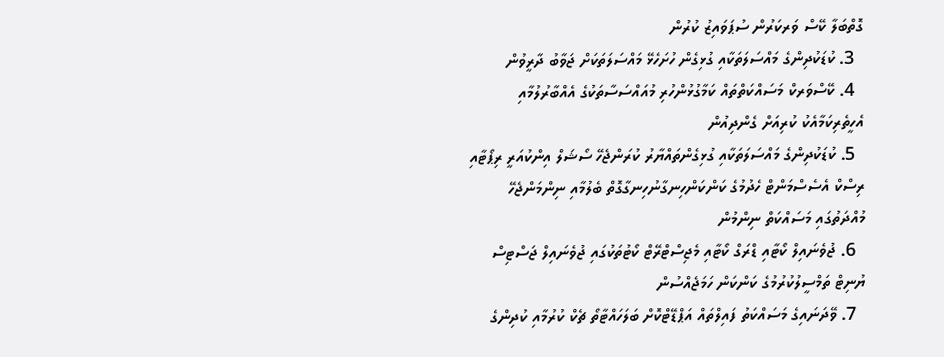ގޮތްބަލާ ކޭސް ވަރކަރުން ސުޕަވައިޒު ކުރުން
  3. ކުޑަކުދިންގެ މައްސަލަތަކާއި ގުޅިގެން ހުށަހެޅޭ މައްސަލަތަކަށް ޖަވާބު ދާރީވުން
  4. ކޭސްވަރކް މަސައްކަތްތައް ކަމާގުޅުންހުރި މުއައްސަސާތަކުގެ އެއްބާރުލުމާއި އެހީތެރިކަމާއެކު ކުރިއަށް ގެންދިއުން
  5. ކުޑަކުދިންގެ މައްސަލަތަކާއި ގުޅިގެންތައްޔާރު ކުރަންޖެހޭ ސޯޝަލް އިންކުއަރީ ރިޕޯޓާއި ރިސްކް އެސެސްމަންޓް ހެދުމުގެ ކަންކަންހިނގާނުހިނގާގޮތް ބެލުމާއި ނިންމަންޖެހޭ މުއްދަތުގައި މަސައްކަތް ނިންމުން
  6. ޖުވެނައިލް ކޯޓާއި ޑްރަގް ކޯޓާއި މެޖިސްޓްރޭޓް ކޯޓުތަކުގައި ޖުވެނައިލް ޖަސްޓިސް ޔުނިޓް ތަމްސީލުކުރުމުގެ ކަންކަން ހަމަޖެއްސުން
  7. ވޭދަނައިގެ މަސައްކަތު ފައިލްތައް އަޕްޑޭޓްކޮށް ބަލަހައްޓާތޯ ޗެކް ކުރުމާއި ކުދިންގެ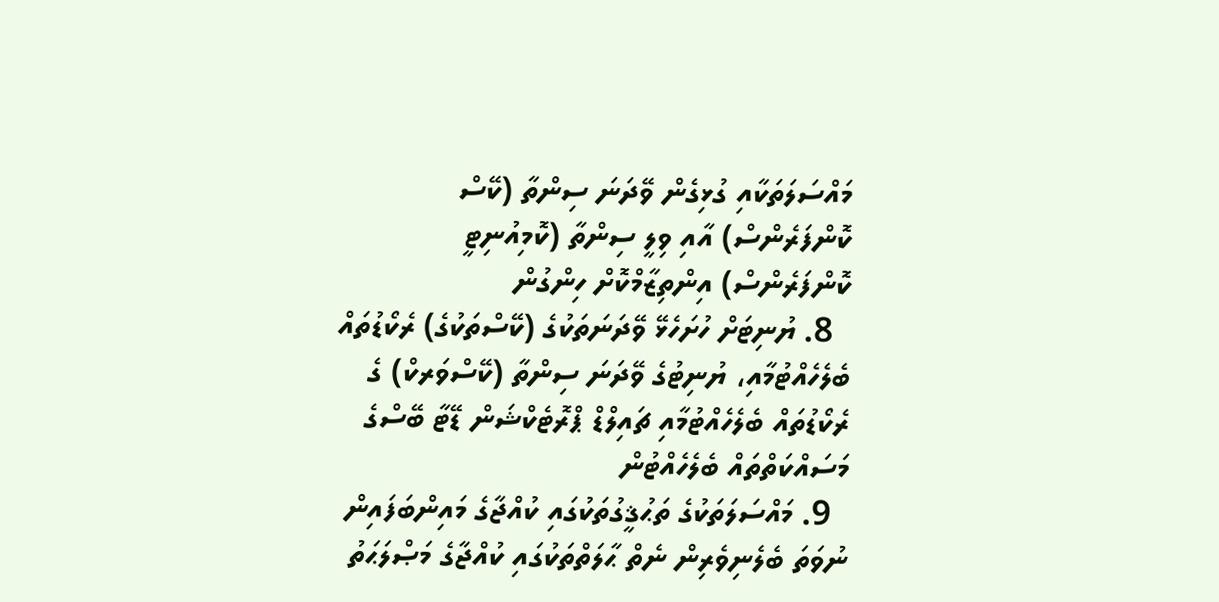މައްސަލަތަކާއި ގުޅިގެން ވޭދަނަ ސިންތާ (ކޭސް ކޮންފަރެންސް) އާއި ވިލީ ސިންތާ (ކޮމިއުނިޓީ ކޮންފަރެންސް) އިންތިޒާމްކޮށް ހިންގުން
  8. ޔުނިޓަށް ހުށަހެޅޭ ވޭދަނަތަކުގެ (ކޭސްތަކުގެ) ރެކޯޑުތައް ބެލެހެއްޓުމާއި، ޔުނިޓުގެ ވޭދަނަ ސިންތާ (ކޭސްވަރކް) ގެ ރެކޯޑުތައް ބެލެހެއްޓުމާއި ޗައިލްޑް ޕްރޮޓެކްޝަން ޑޭޓާ ބޭސްގެ މަސައްކަތްތައް ބެލެހެއްޓުން
  9. މައްސަލަތަކުގެ ތަޙުޤީގުތަކުގައި ކުއްޖާގެ މައިންބަފައިން ނުވަތަ ބެލެނިވެރިން ނެތް ޙާލަތްތަކުގައި ކުއްޖާގެ މަޞްލަޙަތު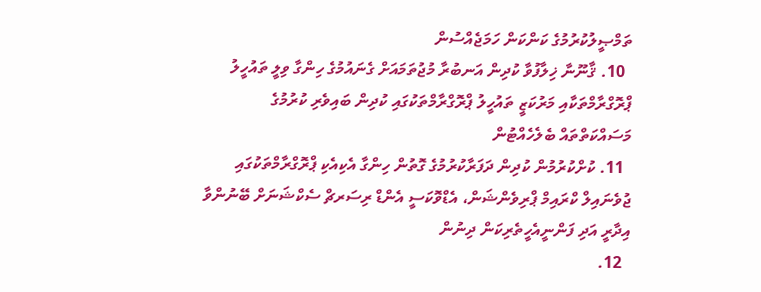ތަމްޞީލުކުރުމުގެ ކަންކަން ހަމަޖެއްސުން
  10. ޤާނޫނާ ޚިލާފުވާ ކުދިން އަނބުރާ މުޖުތަމައަށް ގެނައުމުގެ ހިންގާ ވިލީ ތައުހީލު ޕްރޮގްރާމްތަކާއި މަރުކަޒީ ތައުހީލު ޕްރޮގްރާމްތަކުގައި ކުދިން ބައިވެރި ކުރުމުގެ މަސައްކަތްތައް ބެލެހެއްޓުން
  11. ކުށްކުރުމުން ކުދިން ދަފަރާކުރުމުގެ ގޮތުން ހިންގާ އެކިއެކި ޕްރޮގްރާމްތަކުގައި ޖުވެނައިލް ކްރައިމް ޕްރިވެންޝަން، އެޑްވޮކަސީ އެންޑް ރިސަރޗް ސެކްޝަނަށް ބޭނުންވާ އިދާރީ އަދި ފަންނީއެހީތެރިކަން ދިނުން
  12.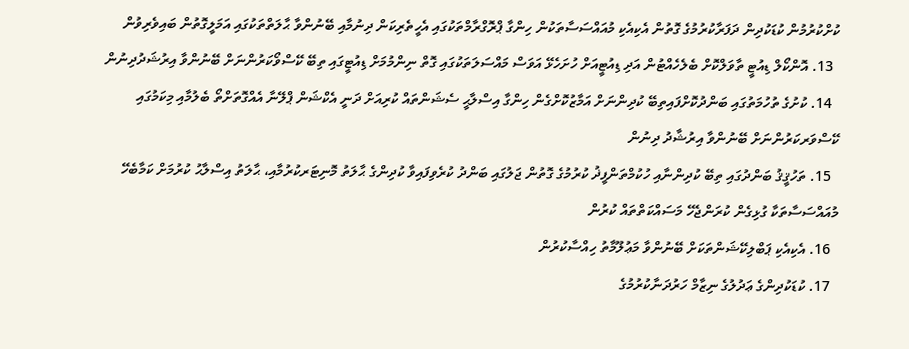ކުށްކުރުމުން ކުޑަކުދިން ދަފަރާކުރުމުގެ ގޮތުން އެކިއެކި މުއައްސަސާތަކުން ހިންގާ ޕްރޮގްރާމްތަކުގައި އެހީތެރިކަން ދިނުމާއި ބޭނުންވާ ޙާލަތްތަކުގައި އަމަލީގޮތުން ބައިވެރިވުން
  13. އޮންކޯލް ޑިއުޓީ ތާވަލްކޮށް ބެލެހެއްޓުން އަދި ޑިއުޓީއަށް ހުށަހެޅޭ އަވަސް މައްސަލަތަކުގައި ގޮތް ނިންމުމަށް ޑިއުޓީގައި ތިބޭ ކޭސްވޯކަރުންނަށް ބޭނުންވާ އިރުޝަދުދިނުން
  14. ކުށުގެ ތުހުމަތުގައި ބަންދުކޮށްފައިތިބޭ ކުދިންނަށް އަމާޒުކޮށްގެން ހިންގާ އިސްލާޙީ ސެޝަންތައް ކުރިއަށް ދަނީ އެކްޝަން ޕްލޭނާ އެއްގޮތަށްތޯ ބެލުމާއި މިކަމުގައި ކޭސްވަރކަރުންނަށް ބޭނުންވާ އިރުޝާދު ދިނުން
  15. ތަހުޤީޤު ބަންދުގައި ތިބޭ ކުދިންނާއި ހުކުމްތަންފީޛު ކުރުމުގެ ގޮތުން ޖަލުގައި ބަންދު ކުރެވިފައިވާ ކުދިންގެ ޙާލަތު މޮނިޓަރކުރުމާއި، ޙާލަތު އިސްލާޙު ކުރުމަށް ކަމާބެހޭ މުއައްސަސާތަކާ ގުޅިގެން ކުރަންޖެހޭ މަސައްކަތްތައް ކުރުން
  16. އެކިއެކި ޕަބްލިކޭޝަންތަކަށް ބޭނުންވާ މަޢުލޫމާތު ހިއްސާކުރުން
  17. ކުޑަކުދިންގެ ޢަދުލުގެ ނިޒާމް ހަރުދަނާކުރުމުގެ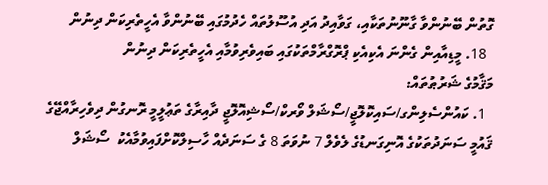ގޮތުން ބޭނުންވާ ގާނޫނުތަކާއި، ގަވާއިދު އަދި އުސޫލުތައް ހެދުމުގައި ބޭނުންވާ އެހީތެރިކަން ދިނުން
  18. މީޑިއާއިން ގެންނަ އެކިއެކި ޕްރޮގްރާމްތަކުގައި ބައިވެރިވުމާއި އެހީތެރިކަން ދިނުން
މަޤާމުގެ ޝަރުޠުތައް:
  1. ކައުންސެލިންގ/ސައިކޮލޮޖީ/ސޯޝަލް ވޯރކް/ސޯޝިއޮލޮޖީ ދާއިރާގެ ތަޢުލީމީ ރޮނގުން ދިވެހިރާއްޖޭގެ ޤައުމީ ސަނަދުތަކުގެ އޮނިގަނޑުގެ ލެވެލް 7 ނުވަތަ 8 ގެ ސަނަދެއް ހާސިލްކޮށްފައިވުމާއެކު  ސޯޝަލް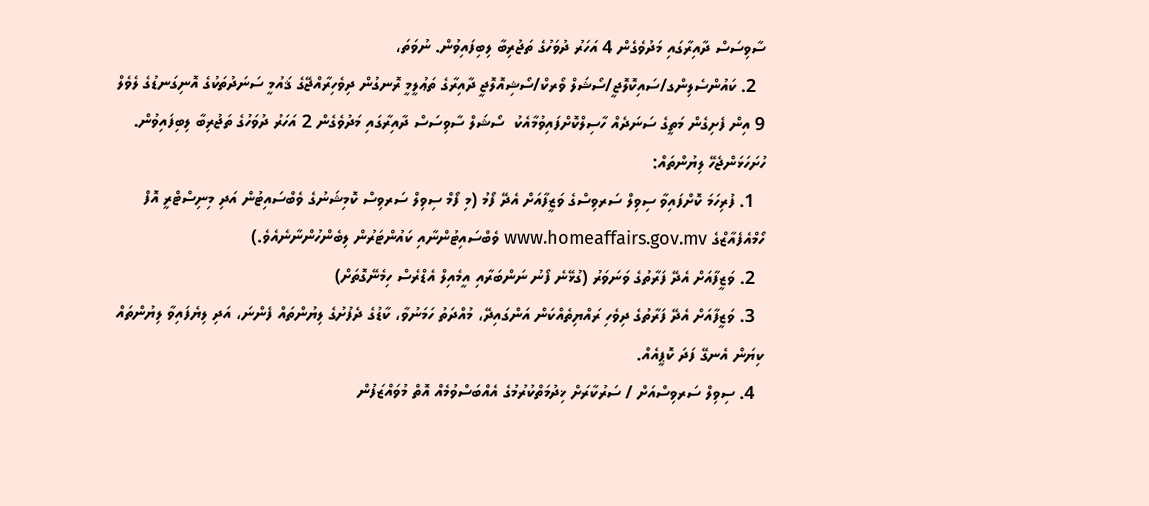ސާވިސަސް ދާއިރާގައި މަދުވެގެން 4 އަހަރު ދުވަހުގެ ތަޖުރިބާ ލިބިފައިވުން. ނުވަތަ،
  2. ކައުންސެލިންގ/ސައިކޮލޮޖީ/ސޯޝަލް ވޯރކް/ސޯޝިއޮލޮޖީ ދާއިރާގެ ތަޢުލީމީ ރޮނގުން ދިވެހިރާއްޖޭގެ ޤައުމީ ސަނަދުތަކުގެ އޮނިގަނޑުގެ ލެވެލް 9 އިން ފެށިގެން މަތީގެ ސަނަދެއް ހާސިލްކޮށްފައިވުމާއެކު  ސޯޝަލް ސާވިސަސް ދާއިރާގައި މަދުވެގެން 2 އަހަރު ދުވަހުގެ ތަޖުރިބާ ލިބިފައިވުން.
ހުށަހަޅަންޖެހޭ ލިޔުންތައް:
  1. ފުރިހަމަ ކޮށްފައިވާ ސިވިލް ސަރވިސްގެ ވަޒީފާއަށް އެދޭ ފޯމު (މި ފޯމް ސިވިލް ސަރވިސް ކޮމިޝަނުގެ ވެބްސައިޓުން އަދި މިނިސްޓްރީ އޮފް ހޯމްއެފެއާޒްގެ www.homeaffairs.gov.mv ވެބްސައިޓުންނާއި ކައުންޓަރުން ލިބެންހުންނާނެއެވެ.)
  2. ވަޒީފާއަށް އެދޭ ފަރާތުގެ ވަނަވަރު (ގުޅޭނެ ފޯނު ނަންބަރާއި އީމެއިލް އެޑްރެސް ހިމެނޭގޮތަށް)
  3. ވަޒީފާއަށް އެދޭ ފަރާތުގެ ދިވެހި ރައްޔިތެއްކަން އަންގައިދޭ، މުއްދަތު ހަމަނުވާ، ކާޑުގެ ދެފުށުގެ ލިޔުންތައް ފެންނަ، އަދި ލިޔެފައިވާ ލިޔުންތައް ކިޔަން އެނގޭ ފަދަ ކޮޕީއެއް.
  4. ސިވިލް ސަރވިސްއަށް / ސަރުކާރަށް ޚިދުމަތްކުރުމުގެ އެއްބަސްވުމެއް އޮތް މުވައްޒަފުން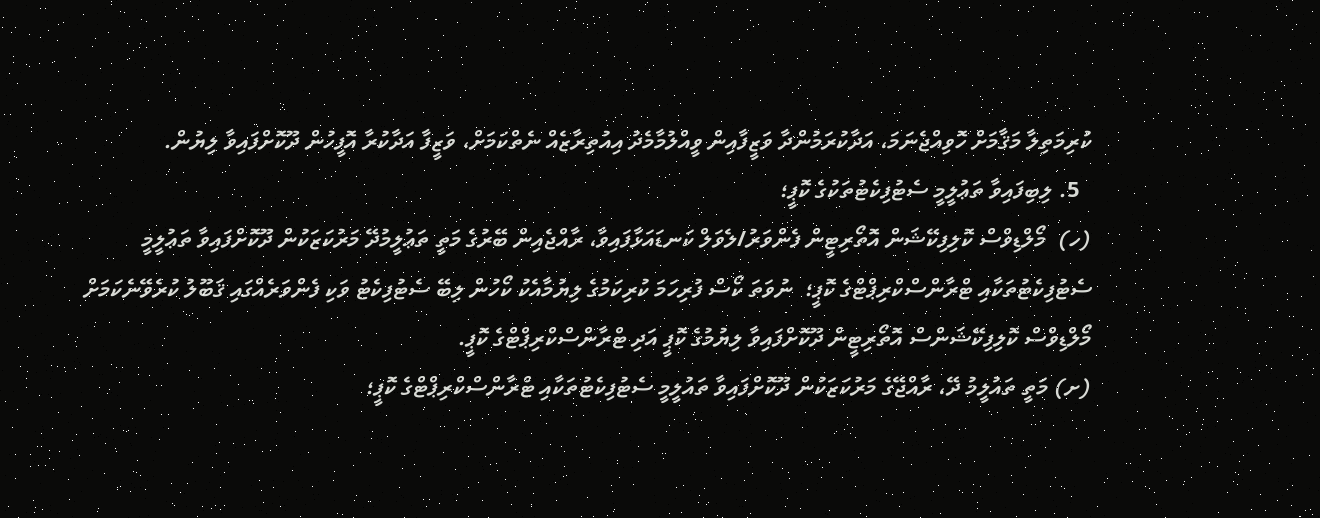ކުރިމަތިލާ މަޤާމަށް ހޮވިއްޖެނަމަ، އަދާކުރަމުންދާ ވަޒީފާއިން ވީއްލުމާމެދު އިއުތިރާޒެއް ނެތްކަމަށް، ވަޒީފާ އަދާކުރާ އޮފީހުން ދޫކޮށްފައިވާ ލިޔުން.
  5. ލިބިފައިވާ ތަޢުލީމީ ސެޓުފިކެޓުތަކުގެ ކޮޕީ؛
(ހ)  މޯލްޑިވްސް ކޮލިފިކޭޝަން އޮތޯރިޓީން ފެންވަރު/ލެވަލް ކަނޑައަޅާފައިވާ، ރާއްޖެއިން ބޭރުގެ މަތީ ތަޢުލީމުދޭ މަރުކަޒަކުން ދޫކޮށްފައިވާ ތަޢުލީމީ ސެޓުފިކެޓުތަކާއި ޓްރާންސްކްރިޕްޓްގެ ކޮޕީ؛  ނުވަތަ ކޯސް ފުރިހަމަ ކުރިކަމުގެ ލިޔުމާއެކު ކޯހުން ލިބޭ ސެޓުފިކެޓު ވަކި ފެންވަރެއްގައި ޤަބޫލު ކުރެވޭނެކަމަށް މޯލްޑިވްސް ކޮލިފިކޭޝަންސް އޮތޯރިޓީން ދޫކޮށްފައިވާ ލިޔުމުގެ ކޮޕީ އަދި ޓްރާންސްކްރިޕްޓްގެ ކޮޕީ.
(ށ) މަތީ ތައުލީމު ދޭ، ރާއްޖޭގެ މަރުކަޒަކުން ދޫކޮށްފައިވާ ތައުލީމީ ސެޓުފިކެޓުތަކާއި ޓްރާންސްކްރިޕްޓްގެ ކޮޕީ؛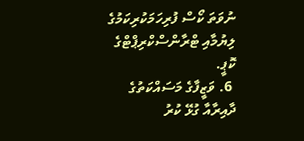ނުވަތަ ކޯސް ފުރިހަމަކުރިކަމުގެ ލިޔުމާއި ޓްރާންސްކްރިޕްޓްގެ ކޮޕީ.
 6. ވަޒީފާގެ މަސައްކަތުގެ ދާއިރާއާ ގުޅޭ ކުރު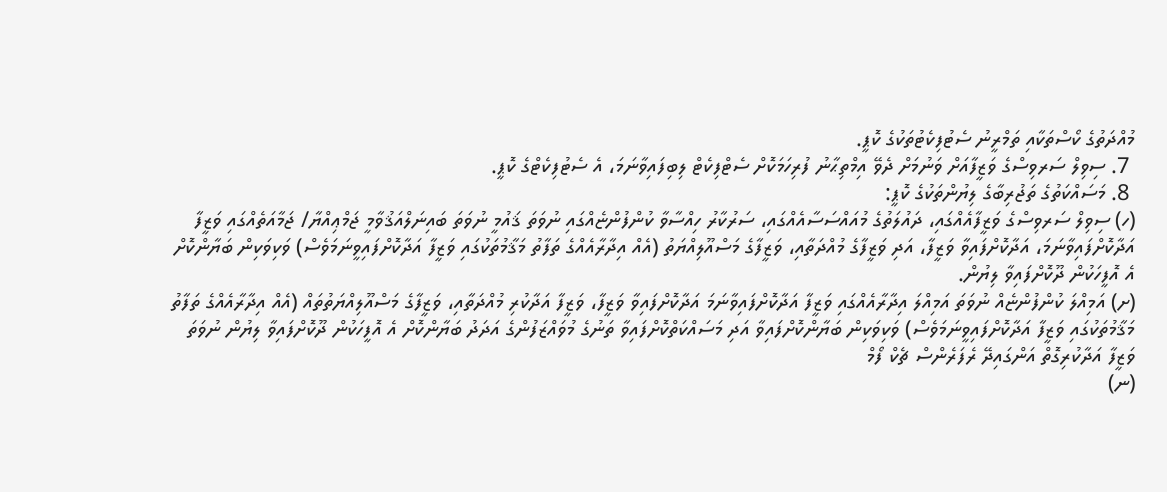މުއްދަތުގެ ކޯސްތަކާއި ތަމްރީނު ސެޓުފިކެޓުތަކުގެ ކޮޕީ.
 7. ސިވިލް ސަރވިސްގެ ވަޒީފާއަށް ވަނުމަށް ދެވޭ އިމްތިޙާނު ފުރިހަމަކޮށް ސެޓްފިކެޓް ލިބިފައިވާނަމަ، އެ ސެޓުފިކެޓްގެ ކޮޕީ.
 8. މަސައްކަތުގެ ތަޖުރިބާގެ ލިޔުންތަކުގެ ކޮޕީ:
(ހ) ސިވިލް ސަރވިސްގެ ވަޒީފާއެއްގައި، ދައުލަތުގެ މުއައްސަސާއެއްގައި، ސަރުކާރު ހިއްސާވާ ކުންފުންޏެއްގައި ނުވަތަ ޤައުމީ ނުވަތަ ބައިނަލްއަޤުވާމީ ޖަމްޢިއްޔާ/ ޖަމާއަތެއްގައި ވަޒީފާ އަދާކޮށްފައިވާނަމަ، އަދާކޮށްފައިވާ ވަޒީފާ، އަދި ވަޒީފާގެ މުއްދަތާއި، ވަޒީފާގެ މަސްއޫލިއްޔަތު (އެއް އިދާރާއެއްގެ ތަފާތު މަޤާމުތަކުގައި ވަޒީފާ އަދާކޮށްފައިވީނަމަވެސް) ވަކިވަކިން ބަޔާންކޮށް އެ އޮފީހަކުން ދޫކޮށްފައިވާ ލިޔުން.
(ށ) އަމިއްލަ ކުންފުންޏެއް ނުވަތަ އަމިއްލަ އިދާރާއެއްގައި ވަޒީފާ އަދާކޮށްފައިވާނަމަ އަދާކޮށްފައިވާ ވަޒީފާ، ވަޒީފާ އަދާކުރި މުއްދަތާއި، ވަޒީފާގެ މަސްއޫލިއްޔަތުތައް (އެއް އިދާރާއެއްގެ ތަފާތު މަޤާމުތަކުގައި ވަޒީފާ އަދާކޮށްފައިވީނަމަވެސް) ވަކިވަކިން ބަޔާންކޮށްފައިވާ އަދި މަސައްކަތްކޮށްފައިވާ ތަނުގެ މުވައްޒަފުންގެ އަދަދު ބަޔާންކޮށް އެ އޮފީހަކުން ދޫކޮށްފައިވާ ލިޔުން ނުވަތަ ވަޒީފާ އަދާކުރިގޮތް އަންގައިދޭ ރެފަރެންސް ޗެކް ފޯމް
(ނ)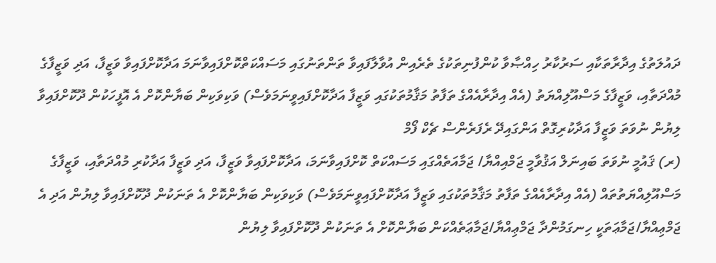ދައުލަތުގެ އިދާރާތަކާއި ސަރުކާރު ހިއްޞާވާ ކުންފުނިތަކުގެ ތެރެއިން އުވާލާފައިވާ ތަންތަނުގައި މަސައްކަތްކޮށްފައިވާނަމަ އަދާކޮށްފައިވާ ވަޒީފާ، އަދި ވަޒީފާގެ މުއްދަތާއި، ވަޒީފާގެ މަސްއޫލިއްޔަތު (އެއް އިދާރާއެއްގެ ތަފާތު މަޤާމުތަކުގައި ވަޒީފާ އަދާކޮށްފައިވީނަމަވެސް) ވަކިވަކިން ބަޔާންކޮށް އެ އޮފީހަކުން ދޫކޮށްފައިވާ ލިޔުން ނުވަތަ ވަޒީފާ އަދާކުރިގޮތް އަންގައިދޭ ރެފަރެންސް ޗެކް ފޯމް
(ރ) ޤައުމީ ނުވަތަ ބައިނަލް އަޤުވާމީ ޖަމްއިއްޔާ/ ޖަމާއަތެއްގައި މަސައްކަތް ކޮށްފައިވާނަމަ، އަދާކޮށްފައިވާ ވަޒީފާ، އަދި ވަޒީފާ އަދާކުރި މުއްދަތާއި، ވަޒީފާގެ މަސްއޫލިއްޔަތުތައް (އެއް އިދާރާއެއްގެ ތަފާތު މަޤާމުތަކުގައި ވަޒީފާ އަދާކޮށްފައިވީނަމަވެސް) ވަކިވަކިން ބަޔާންކޮށް އެ ތަނަކުން ދޫކޮށްފައިވާ ލިޔުން އަދި އެ ޖަމްޢިއްޔާ/ޖަމާޢަތަކީ ހިނގަމުންދާ ޖަމްޢިއްޔާ/ޖަމާޢަތެއްކަން ބަޔާންކޮށް އެ ތަނަކުން ދޫކޮށްފައިވާ ލިޔުން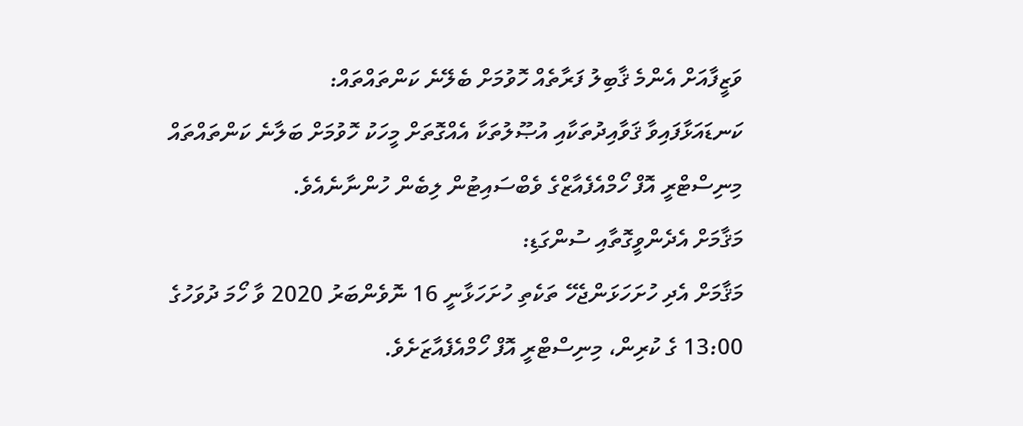ވަޒީފާއަށް އެންމެ ޤާބިލު ފަރާތެއް ހޮވުމަށް ބެލޭނެ ކަންތައްތައް:
ކަނޑައަޅާފައިވާ ޤަވާއިދުތަކާއި އުޞޫލުތަކާ އެއްގޮތަށް މީހަކު ހޮވުމަށް ބަލާނެ ކަންތައްތައް މިނިސްޓްރީ އޮފް ހޯމްއެފެއާޒްގެ ވެބްސައިޓުން ލިބެން ހުންނާނެއެވެ.
މަޤާމަށް އެދެންވީގޮތާއި ސުންގަޑި:
މަޤާމަށް އެދި ހުށަހަޅަންޖެހޭ ތަކެތި ހުށަހަޅާނީ 16 ނޮވެންބަރު 2020 ވާ ހޯމަ ދުވަހުގެ 13:00 ގެ ކުރިން، މިނިސްޓްރީ އޮފް ހޯމްއެފެއާޒަށެވެ.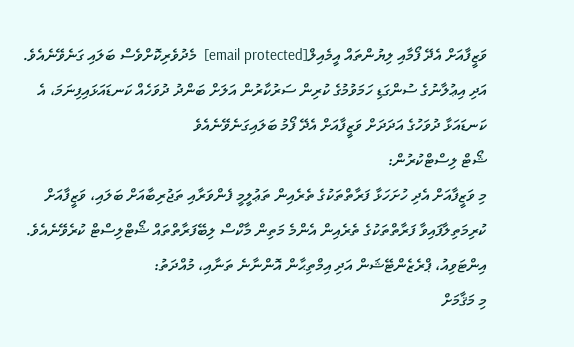ވަޒީފާއަށް އެދޭ ފޯމާއި ލިޔުންތައް އީމެއިލް[email protected]  މެދުވެރިކޮށްވެސް ބަލައި ގަނެވޭނެއެވެ.
އަދި އިޢުލާނުގެ ސުންގަޑި ހަމަވުމުގެ ކުރިން ސަރުކާރުން އަލަށް ބަންދު ދުވަހެއް ކަނޑައަޅައިފިނަމަ، އެ ކަނޑައަޅާ ދުވަހުގެ އަދަދަށް ވަޒީފާއަށް އެދޭ ފޯމު ބަލައިގަނެވޭނެއެވެ
ޝޯޓް ލިސްޓްކުރުން:
މި ވަޒީފާއަށް އެދި ހުށަހަޅާ ފަރާތްތަކުގެ ތެރެއިން ތަޢުލީމީ ފެންވަރާއި ތަޖުރިބާއަށް ބަލައި، ވަޒީފާއަށް ކުރިމަތިލާފައިވާ ފަރާތްތަކުގެ ތެރެއިން އެންމެ މަތިން މާކްސް ލިބޭފަރާތްތައް ޝޯޓްލިސްޓް ކުރެވޭނެއެވެ.
އިންޓަވިއު، ޕްރެޒެންޓޭޝަން އަދި އިމްތިޙާން އޮންނާނެ ތަނާއި، މުއްދަތު:
މި މަޤާމަށް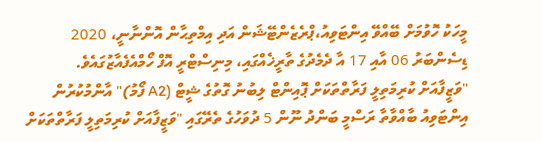މީހަކު ހޮވުމަށް ބޭއްވޭ އިންޓަވިއު،ޕްރެޒެންޓޭޝަން އަދި އިމްތިޙާން އޮންނާނީ، 2020 ޑިސެންބަރު 06 އާއި 17 އާ ދެމެދުގެ ތާރީޚެއްގައި، މިނިސްޓްރީ އޮފް ހޯމްއެފެއާޒުގައެވެ.
"ވަޒީފާއަށް ކުރިމަތިލީ ފަރާތްތަކަށް ޕޮއިންޓް ލިބުނު ގޮތުގެ ޝީޓް (A2 ފޯމު)" އާންމުކުރުން
އިންޓަވިއު ބާއްވާތާ ރަސްމީ ބަންދު ނޫން 5 ދުވަހުގެ ތެރޭގައި "ވަޒީފާއަށް ކުރިމަތިލީ ފަރާތްތަކަށް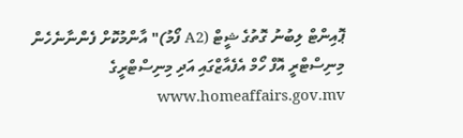ޕޮއިންޓް ލިބުނު ގޮތުގެ ޝީޓް (A2 ފޯމު)" އާންމުކޮށް ފެންނާނެހެން މިނިސްޓްރީ އޮފް ހޯމް އެފެއާޒްގައި އަދި މިނިސްޓްރީގެ www.homeaffairs.gov.mv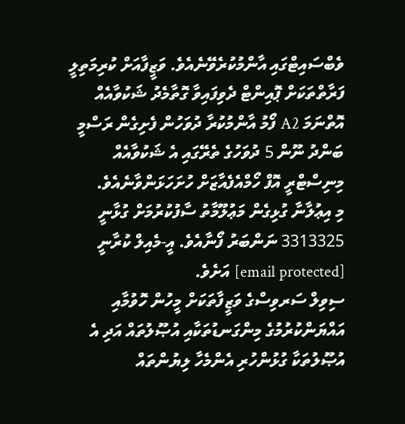ވެބްސައިޓްގައި އާންމުކުރެވޭނެއެވެ. ވަޒީފާއަށް ކުރިމަތިލީ ފަރާތްތަކަށް ޕޮއިންޓް ދެވިފައިވާ ގޮތާމެދު ޝަކުވާއެއް އޮތްނަމަ A2 ފޯމު އާންމުކުރާ ދުވަހުން ފެށިގެން ރަސްމީ ބަންދު ނޫން 5 ދުވަހުގެ ތެރޭގައި އެ ޝަކުވާއެއް މިނިސްޓްރީ އޮފް ހޯމްއެފެއާޒަށް ހުށަހަޅަންވާނެއެވެ.
މި އިޢުލާނާ ގުޅިގެން މަޢުލޫމާތު ސާފުކުރުމަށް ގުޅާނީ 3313325 ނަންބަރު ފޯނާއެވެ. އީ-މެއިލް ކުރާނީ [email protected] އަށެވެ.
ސިވިލް ސަރވިސްގެ ވަޒީފާތަކަށް މީހުން ހޮވުމާއި އައްޔަންކުރުމުގެ މިންގަނޑުތަކާއި އުޞޫލުތައް އަދި އެ އުޞޫލުތަކާ ގުޅުންހުރި އެންމެހާ ލިޔުންތައް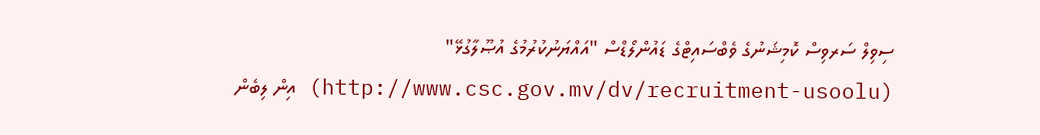ސިވިލް ސަރވިސް ކޮމިޝަނުގެ ވެބްސައިޓްގެ ޑައުންލޯޑްސް "އައްޔަނުކުރުމުގެ އުޞޫލާގުޅޭ" (http://www.csc.gov.mv/dv/recruitment-usoolu) އިން ލިބެން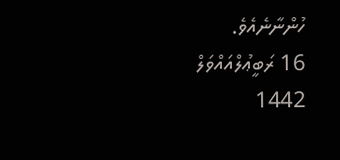ހުންނާނެއެވެ.
16 ރަބީޢުލްއައްވަލް 1442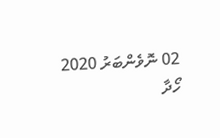02 ނޮވެންބަރު 2020
ހޯދާ